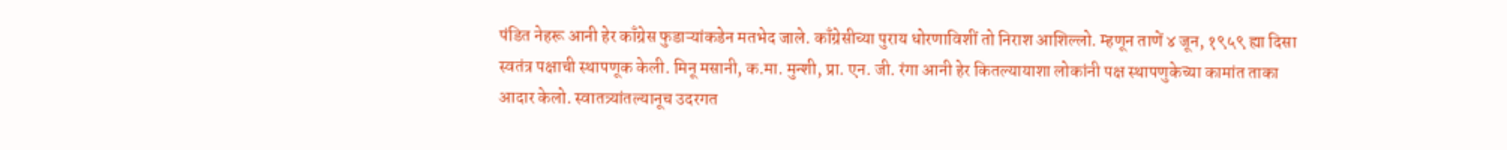पंडित नेहरू आनी हेर काँग्रेस फुडाऱ्यांकडेन मतभेद जाले. काँग्रेसीच्या पुराय धोरणाविशीं तो निराश आशिल्लो. म्हणून ताणें ४ जून, १९५९ ह्या दिसा स्वतंत्र पक्षाची स्थापणूक केली. मिनू मसानी, क.मा. मुन्शी, प्रा. एन. जी. रंगा आनी हेर कितल्यायाशा लोकांनी पक्ष स्थापणुकेच्या कामांत ताका आदार केलो. स्वातत्र्यांतल्यानूच उदरगत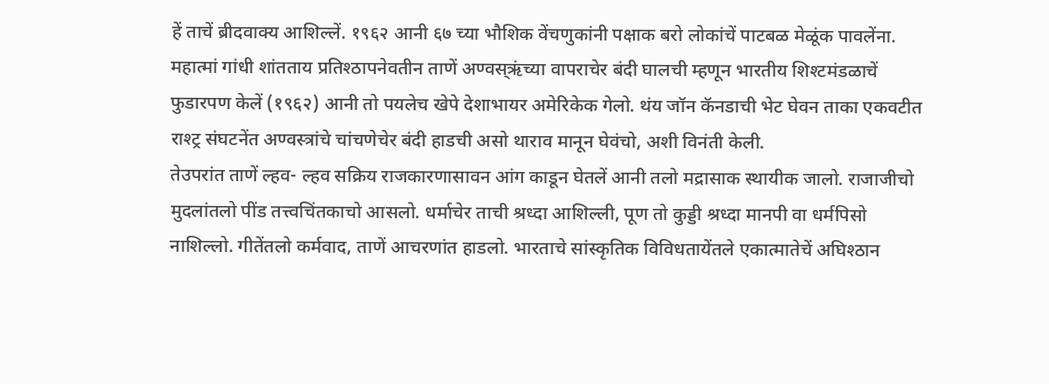हें ताचें ब्रीदवाक्य आशिल्लें. १९६२ आनी ६७ च्या भौशिक वेंचणुकांनी पक्षाक बरो लोकांचें पाटबळ मेळूंक पावलेंना.
महात्मां गांधी शांतताय प्रतिश्ठापनेवतीन ताणें अण्वस्ऋंच्या वापराचेर बंदी घालची म्हणून भारतीय शिश्टमंडळाचें फुडारपण केलें (१९६२) आनी तो पयलेच खेपे देशाभायर अमेरिकेक गेलो. थंय जॉन कॅनडाची भेट घेवन ताका एकवटीत राश्ट्र संघटनेंत अण्वस्त्रांचे चांचणेचेर बंदी हाडची असो थाराव मानून घेवंचो, अशी विनंती केली.
तेउपरांत ताणें ल्हव- ल्हव सक्रिय राजकारणासावन आंग काडून घेतलें आनी तलो मद्रासाक स्थायीक जालो. राजाजीचो मुदलांतलो पींड तत्त्वचिंतकाचो आसलो. धर्माचेर ताची श्रध्दा आशिल्ली, पूण तो कुड्डी श्रध्दा मानपी वा धर्मपिसो नाशिल्लो. गीतेंतलो कर्मवाद, ताणें आचरणांत हाडलो. भारताचे सांस्कृतिक विविधतायेंतले एकात्मातेचें अघिश्ठान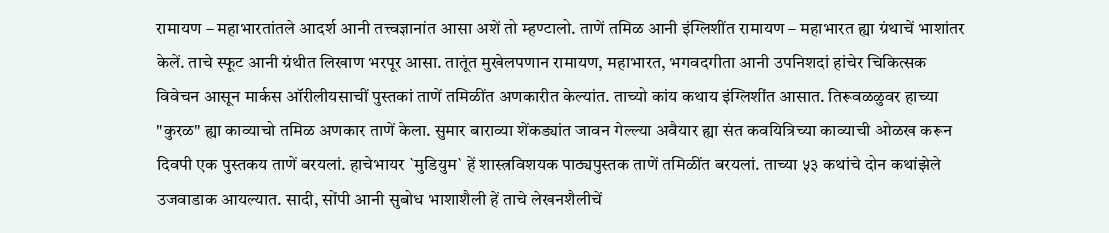रामायण – महाभारतांतले आदर्श आनी तत्त्वज्ञानांत आसा अशें तो म्हण्टालो. ताणें तमिळ आनी इंग्लिशींत रामायण – महाभारत ह्या ग्रंथाचें भाशांतर केलें. ताचे स्फूट आनी ग्रंथीत लिखाण भरपूर आसा. तातूंत मुखेलपणान रामायण, महाभारत, भगवदगीता आनी उपनिशदां हांचेर चिकित्सक विवेचन आसून मार्कस ऑरीलीयसाचीं पुस्तकां ताणें तमिळींत अणकारीत केल्यांत. ताच्यो कांय कथाय इंग्लिशींत आसात. तिरूवळळुवर हाच्या "कुरळ" ह्या काव्याचो तमिळ अणकार ताणें केला. सुमार बाराव्या शेंकड्यांत जावन गेल्ल्या अवैयार ह्या संत कवयित्रिच्या काव्याची ओळख करून दिवपी एक पुस्तकय ताणें बरयलां. हाचेभायर `मुडियुम` हें शास्त्रविशयक पाठ्यपुस्तक ताणें तमिळींत बरयलां. ताच्या ५३ कथांचे दोन कथांझेले उजवाडाक आयल्यात. सादी, सोंपी आनी सुबोध भाशाशैली हें ताचे लेखनशैलीचें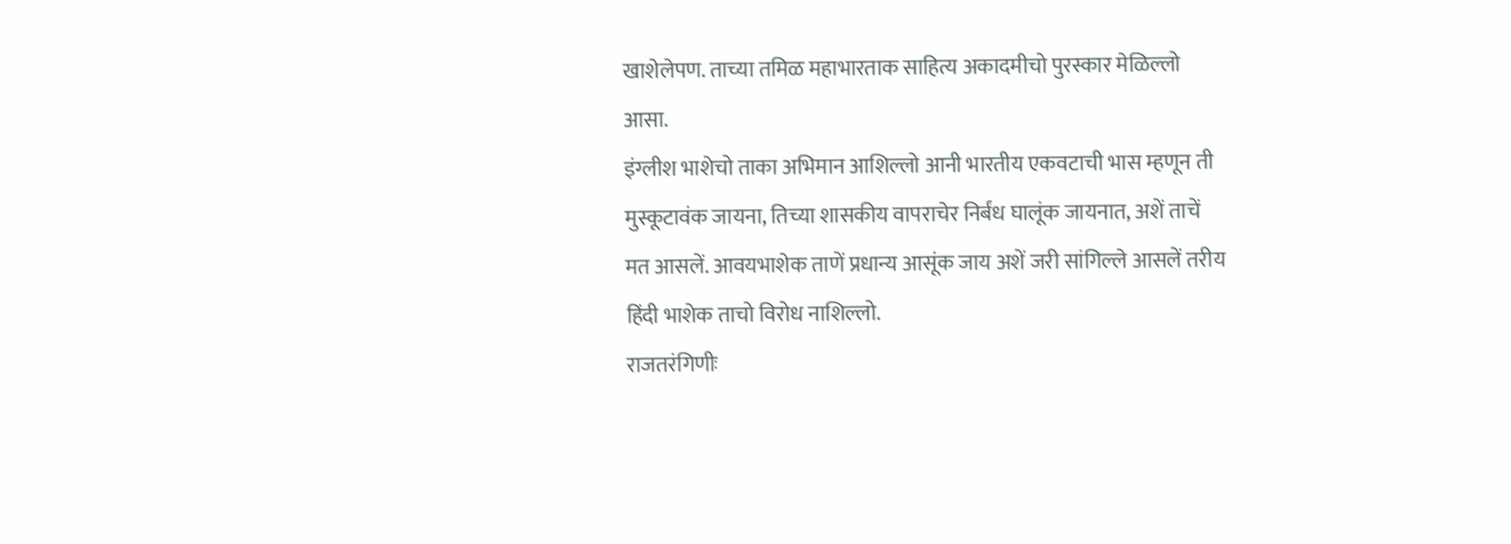खाशेलेपण. ताच्या तमिळ महाभारताक साहित्य अकादमीचो पुरस्कार मेळिल्लो आसा.
इंग्लीश भाशेचो ताका अभिमान आशिल्लो आनी भारतीय एकवटाची भास म्हणून ती मुस्कूटावंक जायना, तिच्या शासकीय वापराचेर निर्बंध घालूंक जायनात, अशें ताचें मत आसलें. आवयभाशेक ताणें प्रधान्य आसूंक जाय अशें जरी सांगिल्ले आसलें तरीय हिंदी भाशेक ताचो विरोध नाशिल्लो.
राजतरंगिणीः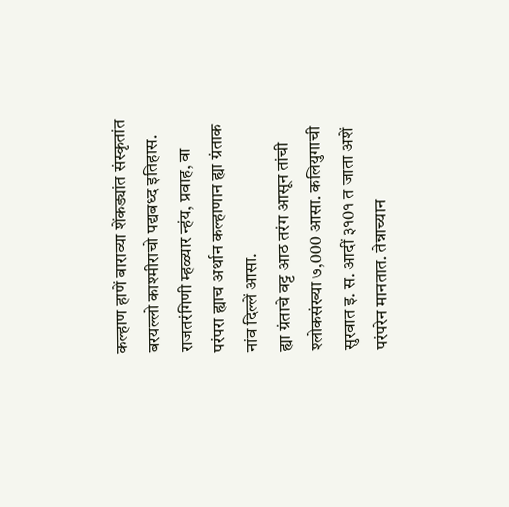कल्हाण हाणें बाराव्या शेंकड्यांत संस्कृतांत बरयल्लो काश्मीराचो पद्यबध्द इतिहास. राजतरंगिणी म्हळ्यार न्हंय, प्रवाह, वा परंपरा ह्याच अर्थान कल्हाणान ह्या ग्रंताक नांव दिल्लें आसा.
ह्या ग्रंताचे वट्ट आठ तरंग आसून तांची श्लोकसंख्या ७,000 आसा. कलियुगाची सुरवात इ. स. आदीं ३१0१ त जाता अशें परंपरेन मानतात. तेन्नाच्यान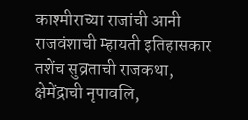काश्मीराच्या राजांची आनी राजवंशाची म्हायती इतिहासकार तशेंच सुव्रताची राजकथा, क्षेमेंद्राची नृपावलि,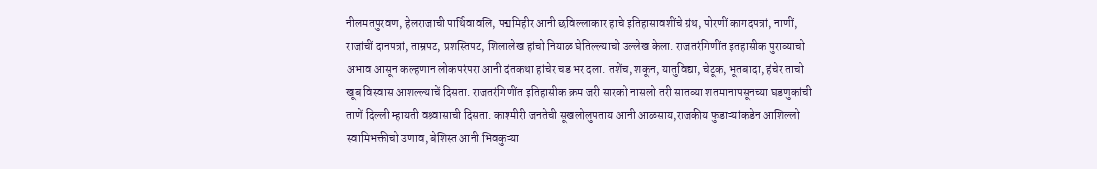नीलमतपुरवण, हेलराजाची पार्थिवावलि, पद्ममिहीर आनी छविल्लाकार हाचे इतिहासावशींचे ग्रंथ, पोरणीं कागदपत्रां, नाणीं, राजांचीं दानपत्रां, ताम्रपट, प्रशस्तिपट, शिलालेख हांचो नियाळ घेतिल्ल्याचो उल्लेख केला. राजतरंगिणींत इतहासीक पुराव्याचो अभाव आसून कल्हणान लोकपरंपरा आनी दंतकथा हांचेर चड भर दला. तशेंच, शकून, यातुविद्या, चेटूक, भूतबादा, हंचेर ताचो खूब विस्वास आशल्ल्याचें दिसता. राजतरंगिणींत इतिहासीक क्रम जरी सारको नासलो तरी सातव्या शतमानापसूनच्या घडणुकांची ताणें दिल्ली म्हायती वश्र्वासाची दिसता. काश्मीरी जनतेची सूखलोलुपताय आनी आळसाय,राजकीय फुडाऱ्यांकडेन आशिल्लो स्वामिभक्तीचो उणाव, बेशिस्त आनी भिवकुऱ्या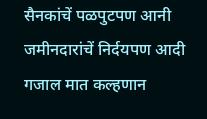सैनकांचें पळपुटपण आनी जमीनदारांचें निर्दयपण आदी गजाल मात कल्हणान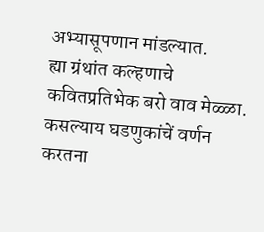अभ्यासूपणान मांडल्यात.
ह्या ग्रंथांत कल्हणाचे कवितप्रतिभेक बरो वाव मेळ्ळा. कसल्याय घडणुकांचें वर्णन करतना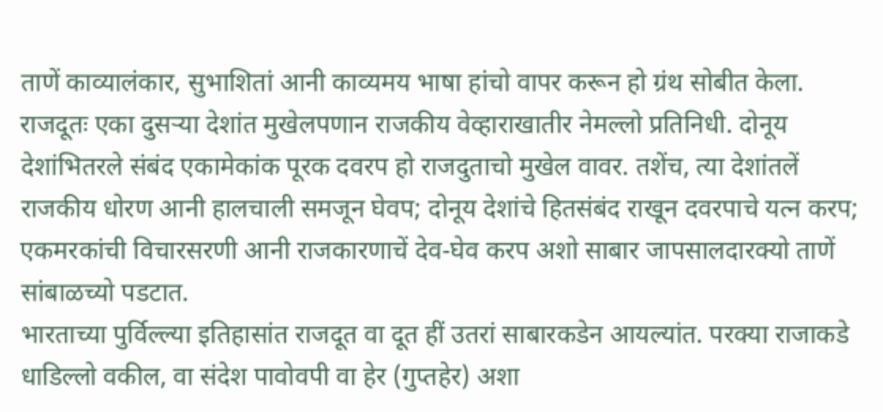ताणें काव्यालंकार, सुभाशितां आनी काव्यमय भाषा हांचो वापर करून हो ग्रंथ सोबीत केला.
राजदूतः एका दुसऱ्या देशांत मुखेलपणान राजकीय वेव्हाराखातीर नेमल्लो प्रतिनिधी. दोनूय देशांभितरले संबंद एकामेकांक पूरक दवरप हो राजदुताचो मुखेल वावर. तशेंच, त्या देशांतलें राजकीय धोरण आनी हालचाली समजून घेवप; दोनूय देशांचे हितसंबंद राखून दवरपाचे यत्न करप; एकमरकांची विचारसरणी आनी राजकारणाचें देव-घेव करप अशो साबार जापसालदारक्यो ताणें सांबाळच्यो पडटात.
भारताच्या पुर्विल्ल्या इतिहासांत राजदूत वा दूत हीं उतरां साबारकडेन आयल्यांत. परक्या राजाकडे धाडिल्लो वकील, वा संदेश पावोवपी वा हेर (गुप्तहेर) अशा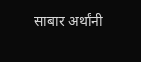साबार अर्थांनी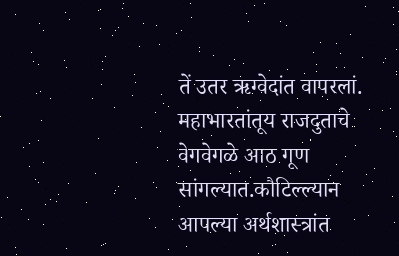तें उतर ऋग्वेदांत वापरलां. महाभारतांतूय राजदुताचे वेगवेगळे आठ गूण सांगल्यात.कौटिल्ल्यान आपल्या अर्थशास्त्रांत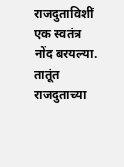राजदुताविशीं एक स्वतंत्र नोंद बरयल्या. तातूंत राजदुताच्या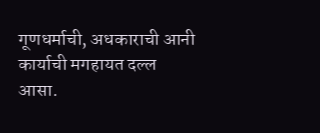गूणधर्माची, अधकाराची आनी कार्याची मगहायत दल्ल आसा.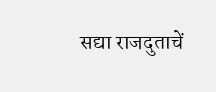सद्या राजदुताचें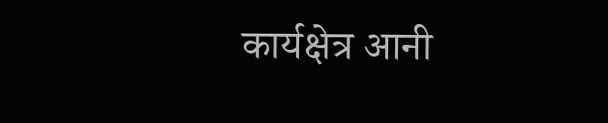कार्यक्षेत्र आनी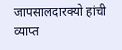जापसालदारक्यो हांची व्याप्त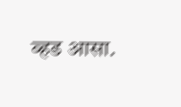व्हड आसा.